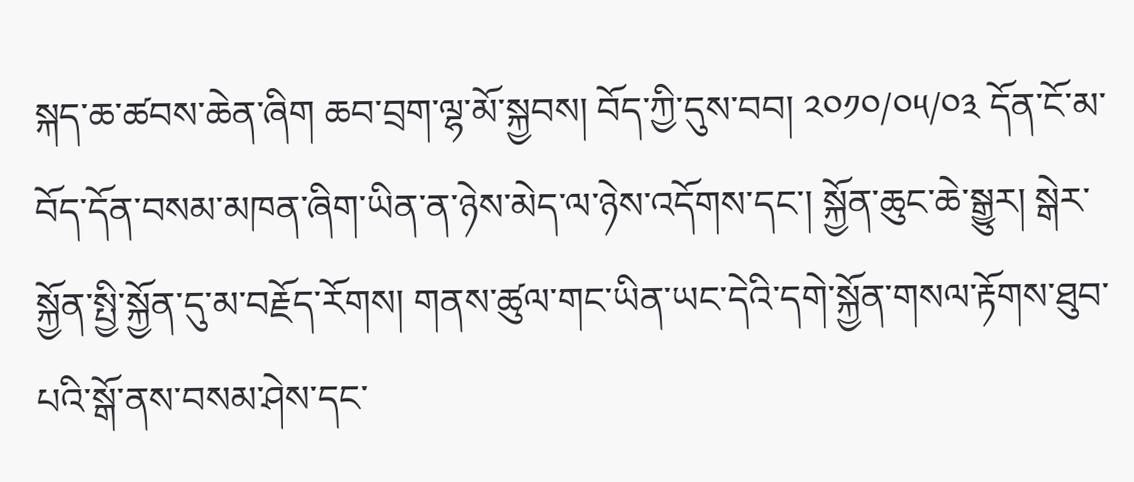སྐད་ཆ་ཚབས་ཆེན་ཞིག ཆབ་བྲག་ལྷ་མོ་སྐྱབས། བོད་ཀྱི་དུས་བབ། ༢༠༡༠/༠༥/༠༣ དོན་ངོ་མ་བོད་དོན་བསམ་མཁན་ཞིག་ཡིན་ན་ཉེས་མེད་ལ་ཉེས་འདོགས་དང་། སྐྱོན་ཆུང་ཆེ་སྒྱུར། སྒེར་སྐྱོན་སྤྱི་སྐྱོན་དུ་མ་བརྗོད་རོགས། གནས་ཚུལ་གང་ཡིན་ཡང་དེའི་དགེ་སྐྱོན་གསལ་རྟོགས་ཐུབ་པའི་སྒོ་ནས་བསམ་ཤེས་དང་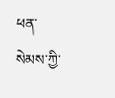ཕན་སེམས་ཀྱི་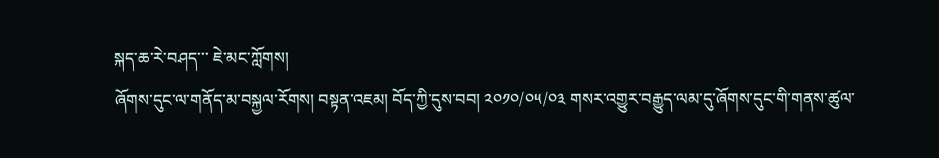སྐད་ཆ་རེ་བཤད་་་ ཇེ་མང་ཀློགས།
ཞོགས་དུང་ལ་གནོད་མ་བསྐྱལ་རོགས། བསྟན་འཇམ། བོད་ཀྱི་དུས་བབ། ༢༠༡༠/༠༥/༠༣ གསར་འགྱུར་བརྒྱུད་ལམ་དུ་ཞོགས་དུང་གི་གནས་ཚུལ་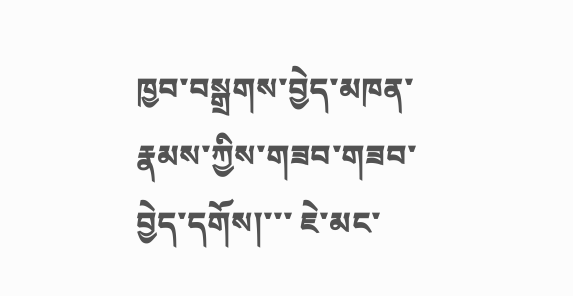ཁྱབ་བསྒྲགས་བྱེད་མཁན་རྣམས་ཀྱིས་གཟབ་གཟབ་བྱེད་དགོས།་་་ ཇེ་མང་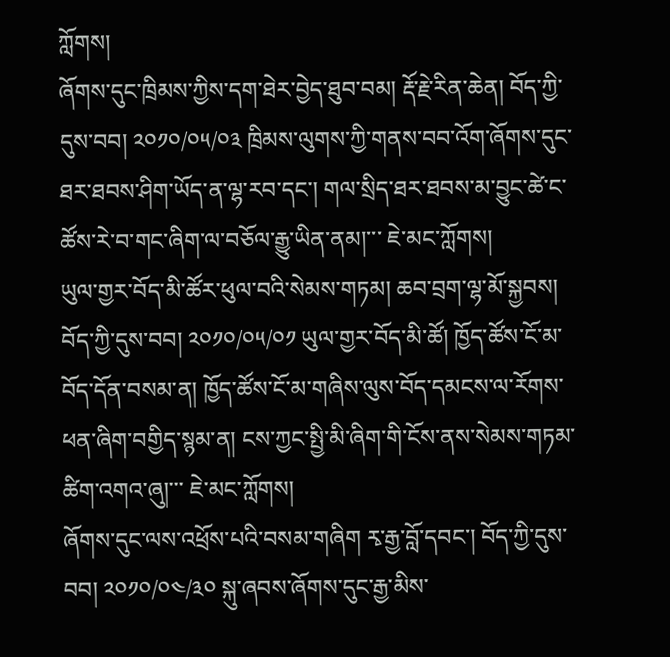ཀློགས།
ཞོགས་དུང་ཁྲིམས་ཀྱིས་དག་ཐེར་བྱེད་ཐུབ་བམ། རྡོ་རྗེ་རིན་ཆེན། བོད་ཀྱི་དུས་བབ། ༢༠༡༠/༠༥/༠༣ ཁྲིམས་ལུགས་ཀྱི་གནས་བབ་འོག་ཞོགས་དུང་ཐར་ཐབས་ཤིག་ཡོད་ན་ལྷ་རབ་དང་། གལ་སྲིད་ཐར་ཐབས་མ་བྱུང་ཚེ་ང་ཚོས་རེ་བ་གང་ཞིག་ལ་བཅོལ་རྒྱུ་ཡིན་ནམ།་་་ ཇེ་མང་ཀློགས།
ཡུལ་གྱར་བོད་མི་ཚོར་ཕུལ་བའི་སེམས་གཏམ། ཆབ་བྲག་ལྷ་མོ་སྐྱབས། བོད་ཀྱི་དུས་བབ། ༢༠༡༠/༠༥/༠༡ ཡུལ་གྱར་བོད་མི་ཚོ། ཁྱོད་ཚོས་ངོ་མ་བོད་དོན་བསམ་ན། ཁྱོད་ཚོས་ངོ་མ་གཞིས་ལུས་བོད་དམངས་ལ་རོགས་ཕན་ཞིག་བགྱིད་སྙམ་ན། ངས་ཀྱང་སྤྱི་མི་ཞིག་གི་ངོས་ནས་སེམས་གཏམ་ཚིག་འགའ་ཞུ།་་་ ཇེ་མང་ཀློགས།
ཞོགས་དུང་ལས་འཕྲོས་པའི་བསམ་གཞིག རྭ་རྒྱ་བློ་དབང་། བོད་ཀྱི་དུས་བབ། ༢༠༡༠/༠༤/༣༠ སྐུ་ཞབས་ཞོགས་དུང་རྒྱ་མིས་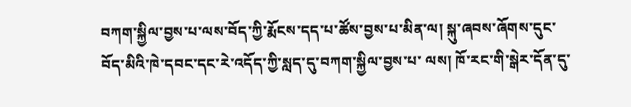བཀག་སྐྱིལ་བྱས་པ་ལས་བོད་ཀྱི་རྨོངས་དད་པ་ཚོས་བྱས་པ་མིན་ལ། སྐུ་ཞབས་ཞོགས་དུང་བོད་མིའི་ཁེ་དབང་དང་རེ་འདོད་ཀྱི་སླད་དུ་བཀག་སྐྱིལ་བྱས་པ་ ལས། ཁོ་རང་གི་སྒེར་དོན་དུ་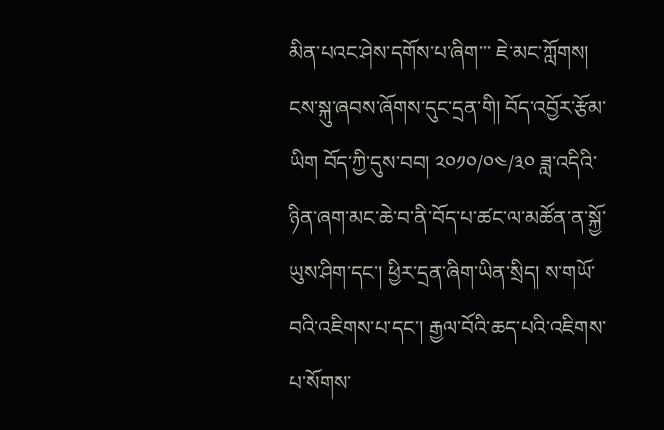མིན་པའང་ཤེས་དགོས་པ་ཞིག་་་ ཇེ་མང་ཀློགས།
ངས་སྐུ་ཞབས་ཞོགས་དུང་དྲན་གི། བོད་འབྱོར་རྩོམ་ཡིག བོད་ཀྱི་དུས་བབ། ༢༠༡༠/༠༤/༣༠ ཟླ་འདིའི་ཉིན་ཞག་མང་ཆེ་བ་ནི་བོད་པ་ཚང་ལ་མཚོན་ན་སྐྱོ་ཡུས་ཤིག་དང་། ཕྱིར་དྲན་ཞིག་ཡིན་སྲིད། ས་གཡོ་བའི་འཇིགས་པ་དང་། རྒྱལ་བོའི་ཆད་པའི་འཇིགས་པ་སོགས་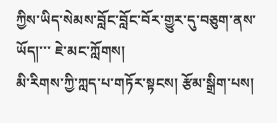ཀྱིས་ཡིད་སེམས་བློང་བློང་བོར་གྱུར་དུ་བཅུག་ནས་ཡོད།་་་ ཇེ་མང་ཀློགས།
མི་རིགས་ཀྱི་ཀླད་པ་གཏོར་སྟངས། རྩོམ་སྒྲིག་པས།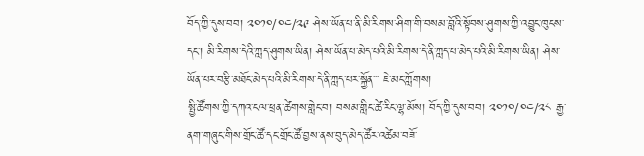བོད་ཀྱི་དུས་བབ། ༢༠༡༠/༠༤/༢༩ ཤེས་ཡོན་པ་ནི་མི་རིགས་ཤིག་གི་བསམ་བློའི་སྟོབས་ཤུགས་ཀྱི་འབྱུང་ཁུངས་དང་། མི་རིགས་དེའི་ཀླད་ཤུགས་ཡིན། ཤེས་ཡོན་པ་མེད་པའི་མི་རིགས་དེ་ནི་ཀླད་པ་མེད་པའི་མི་རིགས་ཡིན། ཤེས་ཡོན་པར་བརྩི་མཐོང་མེད་པའི་མི་རིགས་དེ་ནི་ཀླད་པར་སྐྱོན་་་ ཇེ་མང་ཀློགས།
སྤྱི་ཚོགས་ཀྱི་དཀའ་ངལ་ཕྲན་ཚེགས་གླེང་བ། བསམ་གླིང་ཚེ་རིང་ལྷ་མོས། བོད་ཀྱི་དུས་བབ། ༢༠༡༠/༠༤/༢༨ རྒྱ་ནག་གཞུང་གིས་གྲོང་ཚོ་དང་གྲོང་ཚོ་བྱས་ནས་བུད་མེད་ཚོར་འཚེམ་བཟོ་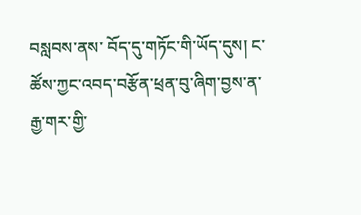བསླབས་ནས་ བོད་དུ་གཏོང་གི་ཡོད་དུས། ང་ཚོས་ཀྱང་འབད་བརྩོན་ཕྲན་བུ་ཞིག་བྱས་ན་རྒྱ་གར་གྱི་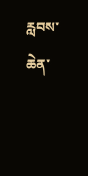རླབས་ཆེན་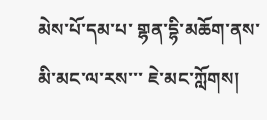མེས་པོ་དམ་པ་ གྷན་དྷི་མཆོག་ནས་མི་མང་ལ་རས་་་ ཇེ་མང་ཀློགས།